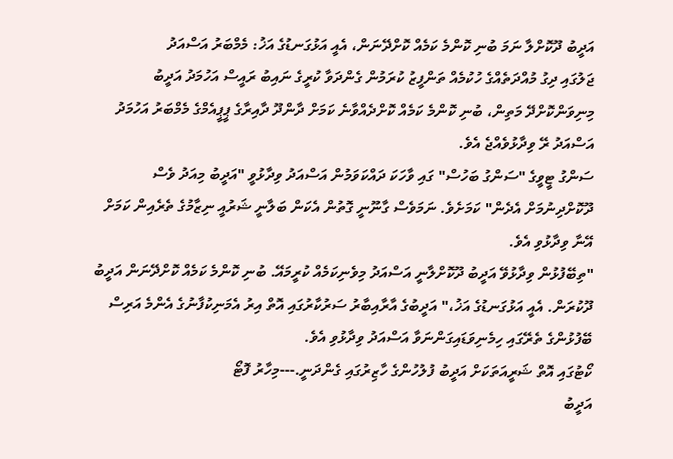އަދީބު ދޫކޮށްލާ ނަމަ ބުނި ކޮންމެ ކަމެއް ކޮށްދޭނަން، އެއީ އަޅުގަނޑުގެ އަޚު: މެމްބަރު އަސްއަދު
ޖަލުގައި ދިގު މުއްދަތެއްގެ ހުކުމެއް ތަންފީޒު ކުރަމުން ގެންދަވާ ކުރީގެ ނައިބު ރައީސް އަހުމަދު އަދީބު މިނިވަންކޮށްދޭ މަތިން، ބުނި ކޮންމެ ކަމެއް ކޮށްދެއްވާނެ ކަމަށް ދާންދޫ ދާއިރާގެ ޕީޕީއެމްގެ މެމްބަރު އަހުމަދު އަސްއަދު ރޭ ވިދާޅުވެއްޖެ އެވެ.
ސަންގު ޓީވީގެ "ސަންގު ބަހުސް" ގައި ވާހަކަ ދައްކަވަމުން އަސްއަދު ވިދާޅުވީ "އަދީބު މިއަދު ވެސް ދޫކޮށްދިނުމަށް އެދެން" ކަމަށެވެ. ނަމަވެސް ގާނޫނީ ގޮތުން އެކަން ބަލާނީ ޝަރުއީ ނިޒާމުގެ ތެރެއިން ކަމަށް އޭނާ ވިދާޅުވި އެވެ.
"ތިބޭފުޅުން ވިދާޅުވޭ އަދީބު ދޫކޮށްލާނީ އަސްއަދު މިވެނިކަމެއް ކުރީމައޭ. ބުނި ކޮންމެ ކަމެއް ކޮށްދޭނަން އަދީބު ދޫކުރަން. އެއީ އަޅުގަނޑުގެ އަޚު،" އަދީބުގެ އާރާއިބާރު ސަރުކާރުގައި އޮތް އިރު އެމަނިކުފާނުގެ އެންމެ އަރިސް ބޭފުޅުންގެ ތެރޭގައި ހިމެނިވަޑައިގަންނަވާ އަސްއަދު ވިދާޅުވި އެވެ.
ކޯޓުގައި އޮތް ޝަރީއަތަކަށް އަދީބު ފުލުހުންގެ ހާޒިރުގައި ގެންދަނީ.---މިހާރު ފޮޓޯ
އަދީބު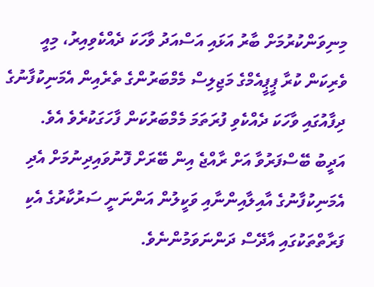މިނިވަންކުރުމަށް ބާރު އަޅައި އަސްއަދު ވާހަކަ ދެއްކެވިއިރު، މިއީ ވެރިކަން ކުރާ ޕީޕީއެމްގެ މަޖިލިސް މެމްބަރުންގެ ތެރެއިން އެމަނިކުފާނުގެ ދިފާއުގައި ވާހަކަ ދެއްކެވި ފުރަތަމަ މެމްބަރުކަން ފާހަގަކުރެވެ އެވެ.
އަދީބު ބޭސްފަރުވާ އަށް ރާއްޖެ އިން ބޭރަށް ފޮނުވައިދިނުމަށް އެދި އެމަނިކުފާނުގެ އާއިލާއިންނާއި ވަކީލުން އަންނަނީ ސަރުކާރުގެ އެކި ފަރާތްތަކުގައި އާދޭސް ދަންނަވަމުންނެވެ.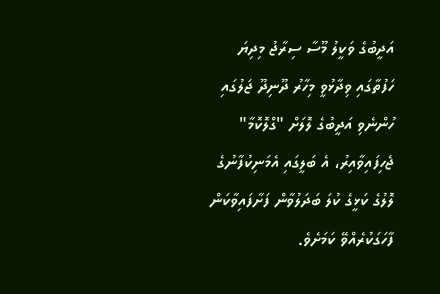އަދީބުގެ ވަކީލު މޫސާ ސިރާޖު މިދިޔަ ހަފުތާގައި ވިދާޅުވީ މިހާރު ދޫނިދޫ ޖަލުގައި ހުންނެވި އަދީބުގެ ލޮލަށް "ގްލޮކޮމާ" ޖެހިފައިވާއިރު، އެ ބަލީގައި އެމަނިކުފާނުގެ ލޮލުގެ ކަޅީގެ ކުލަ ބަދަލުވާން ފަށާފައިވާކަން ފާހަގަކުރެއްވޭ ކަމަށެވެ.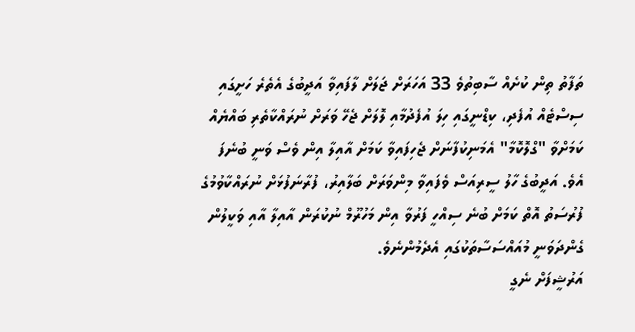ތަފާތު ތިން ކުށެއް ސާބިތުވެ 33 އަހަރަށް ޖަލަށް ލާފައިވާ އަދީބުގެ އެތެރެ ހަށީގައި ސިސްޓެއް އުފެދި، ކިޑްނީގައި ހިލަ އުފެދުމާއި ލޮލަށް ޖެހޭ ވަރަށް ނުރައްކާތެރި ބައްޔެއް ކަމަށްވާ "ގްލޮކޮމާ" އެމަނިކުފާނަށް ޖެހިފައިވާ ކަމަށް އާއިލާ އިން ވެސް ވަނީ ބުނެފަ އެވެ. އަދީބުގެ ހާލު ސީރިއަސް ވެފައިވާ މިންވަރަށް ބަލާއިރު، ފުރާނަފުޅަށް ނުރައްކާވުމުގެ ފުރުސަތު އޮތް ކަމަށް ބުނެ ސިއްހީ ފަރުވާ އިން މަހުރޫމް ނުކުރަން އާއިލާ އާއި ވަކީލުން ގެންދަވަނީ މުއައްސަސާތަކުގައި އެދެމުންނެވެ.
އަރުޝީފަށް ނެގީ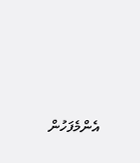އެންމެފަހުން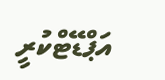އަޕްޑޭޓްކުރީ